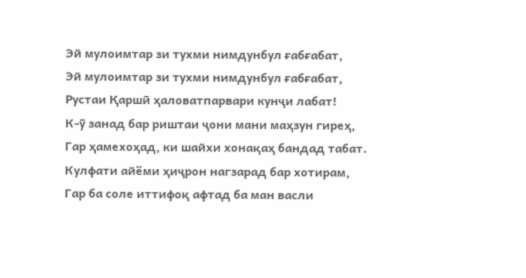Эй мулоимтар зи тухми нимдунбул ғабғабат,
Эй мулоимтар зи тухми нимдунбул ғабғабат,
Рустаи Қаршӣ ҳаловатпарвари кунҷи лабат!
К-ӯ занад бар риштаи ҷони мани маҳзун гиреҳ,
Гар ҳамехоҳад, ки шайхи хонақаҳ бандад табат.
Кулфати айёми ҳиҷрон нагзарад бар хотирам,
Гар ба соле иттифоқ афтад ба ман васли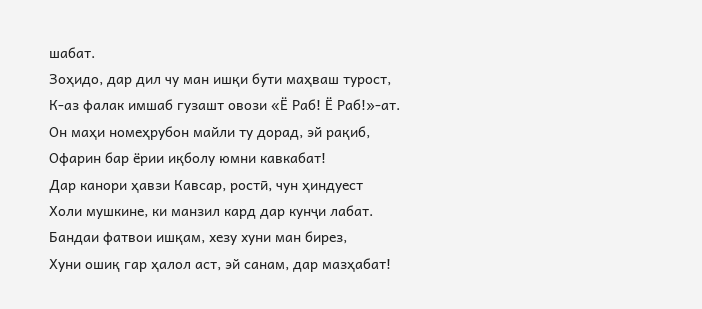шабат.
Зоҳидо, дар дил чу ман ишқи бути маҳваш турост,
К-аз фалак имшаб гузашт овози «Ё Раб! Ё Раб!»-ат.
Он маҳи номеҳрубон майли ту дорад, эй рақиб,
Офарин бар ёрии иқболу юмни кавкабат!
Дар канори ҳавзи Кавсар, ростӣ, чун ҳиндуест
Холи мушкине, ки манзил кард дар кунҷи лабат.
Бандаи фатвои ишқам, хезу хуни ман бирез,
Хуни ошиқ гар ҳалол аст, эй санам, дар мазҳабат!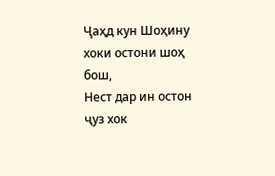Ҷаҳд кун Шоҳину хоки остони шоҳ бош,
Нест дар ин остон ҷуз хок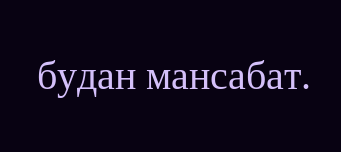будан мансабат.